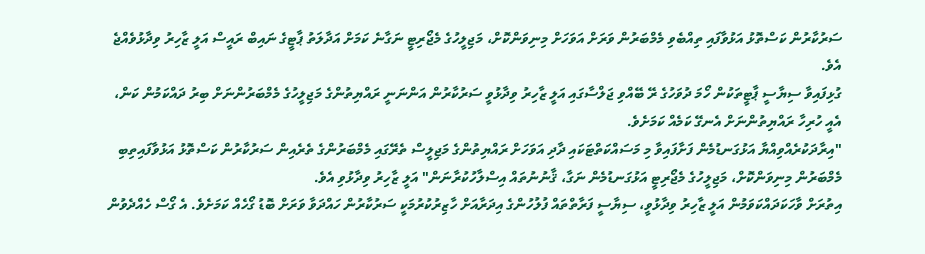ސަރުކާރުން ކަސްތޮޅު އަޅުވާފައި ތިއްބެވި މެމްބަރުން ވަރަށް އަވަހަށް މިނިވަންކޮށް، މަޖިލީހުގެ މެޖޯރިޓީ ނަގާނެ ކަމަށް އަދާލަތު ޕާޓީގެ ނައިބް ރައީސް އަލީ ޒާހިރު ވިދާޅުވެއްޖެ އެވެ.
ގުޅިފައިވާ ސިޔާސީ ޕާޓީތަކުން ހޯމަ ދުވަހުގެ ރޭ ބޭއްވި ޖަލްސާގައި އަލީ ޒާހިރު ވިދާޅުވީ ސަރުކާރުން އަންނަނީ ރައްޔިތުންގެ މަޖިލީހުގެ މެމްބަރުންނަށް ބިރު ދައްކަމުން ކަން، އެއީ ހުރިހާ ރައްޔިތުންނަށް އެނގޭ ކަމެއް ކަމަށެވެ.
"އިރާދަކުރެއްވިއްޔާ އަޅުގަނޑުމެން ފަށާފައިވާ މި މަސައްކަތްޓަކައި ދާދި އަވަހަށް ރައްޔިތުންގެ މަޖިލީސް ތެރޭގައި މެމްބަރުންގެ ތެރެއިން ސަރުކާރުން ކަސްތޮޅު އަޅުވާފައިތިބި މެމްބަރުން މިނިވަންކޮށް، މަޖިލީހުގެ މެޖޯރިޓީ އަޅުގަނޑުމެން ނަގާ، ޤާނުނުތައް އިސްލާހުކުރާނަން" އަލީ ޒާހިރު ވިދާޅުވި އެވެ.
އިތުރަށް ވާހަކަދައްކަވަމުން އަލީ ޒާހިރު ވިދާޅުވީ، ސިޔާސީ ފަރާތްތައް ފުލުހުންގެ އިދަރާއަށް ހާޒިރުކުރުމަކީ ސަރުކާރުން ހައްދަވާ ވަރަށް ބޮޑު ގޯހެއް ކަމަށެވެ. އެ ގޯސް ހެއްދެވުން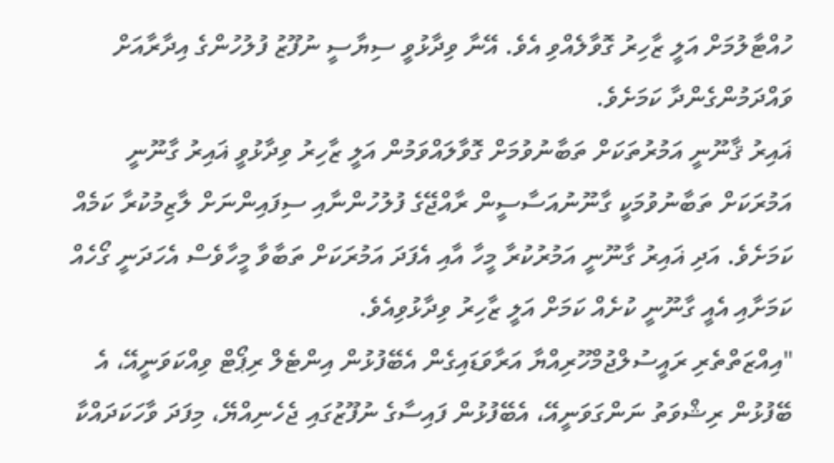ހުއްޓާލުމަށް އަލީ ޒާހިރު ގޮވާލެއްވި އެވެ. އޭނާ ވިދާޅުވީ ސިޔާސީ ނުފޫޒު ފުލުހުންގެ އިދާރާއަށް ވައްދަމުންގެންދާ ކަމަށެވެ.
ޣައިރު ޤާނޫނީ އަމުރުތަކަށް ތަބާނުވުމަށް ގޮވާލައްވަމުން އަލީ ޒާހިރު ވިދާޅުވީ ޣައިރު ގާނޫނީ އަމުރަކަށް ތަބާނުވުމަކީ ގާނޫނުއަސާސީން ރާއްޖޭގެ ފުލުހުންނާއި ސިފައިންނަށް ލާޒިމުކުރާ ކަމެއް ކަމަށެވެ. އަދި ޣައިރު ގާނޫނީ އަމުރުކުރާ މީހާ އާއި އެފަދަ އަމުރަކަށް ތަބާވާ މީހާވެސް އެހަދަނީ ގޯހެއް ކަމަށާއި އެއީ ގާނޫނީ ކުށެއް ކަމަށް އަލީ ޒާހިރު ވިދާޅުވިއެވެ.
"އިއްޒަތްތެރި ރައީސުލްޖުމްހޫރިއްޔާ އަރާވަޑައިގެން އެބޭފުޅުން އިންޓެލް ރިޕޯޓް ވިއްކަވަނީއޭ، އެ ބޭފުޅުން ރިޝްވަތު ނަންގަވަނީއޭ، އެބޭފުޅުން ފައިސާގެ ނުފޫޒުގައި ޖެހެނިއްޔޭ، މިފަދަ ވާހަކަދައްކާ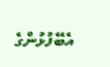އެބޭފުޅުންގެ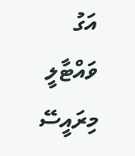އަގު ވައްޓާލީ މިރައީސޭ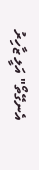އެނގޭތޯ" އަލީ ޒާހިރު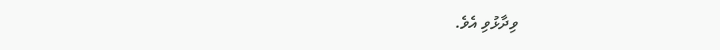ވިދާޅުވި އެވެ.